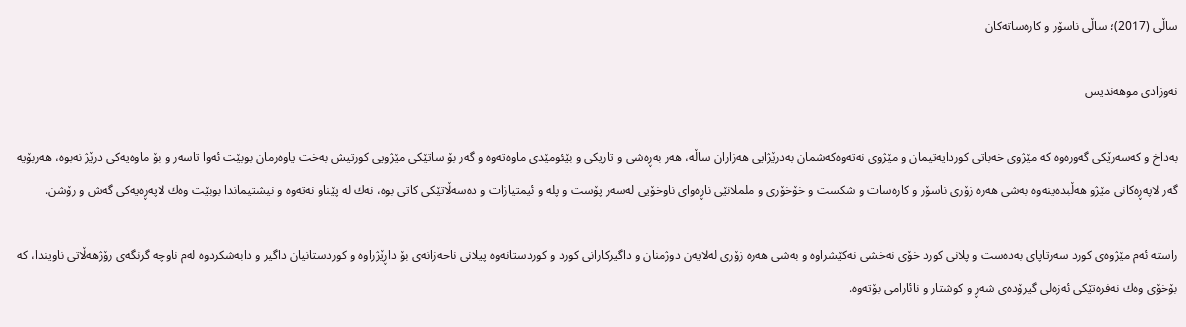ساڵی‌ (2017)؛ ساڵی‌ ناسۆر و كاره‌ساته‌كان

نه‌وزادی‌ موهه‌ندیس

به‌داخ و كه‌سه‌رێكی‌ گه‌وره‌وه‌ كه‌ مێژوی‌ خه‌باتی‌ كوردایه‌تیمان و مێژوی‌ نه‌ته‌وه‌كه‌شمان به‌درێژایی‌ هه‌زاران ساڵه‌، هه‌ر به‌ڕه‌شی‌ و تاریكی‌ و بێئومێدی‌ ماوه‌ته‌وه‌ و گه‌ر بۆ ساتێكی‌ مێژویی‌ كورتیش به‌خت یاوه‌رمان بوبێت ئه‌وا تاسه‌ر و بۆ ماوه‌یه‌كی‌ درێژ نه‌بوه‌، هه‌ربۆیه‌ گه‌ر لاپه‌ڕه‌كانی‌ مێژو هه‌ڵبده‌ینه‌وه‌ به‌شی‌ هه‌ره‌ زۆری‌ ناسۆر و كاره‌سات و شكست و خۆخۆری‌ و ململانێی‌ ناڕه‌وای‌ ناوخۆیی‌ له‌سه‌ر پۆست و پله‌ و ئیمتیازات و ده‌سه‌ڵاتێكی‌ كاتی‌ بوه‌، نه‌ك له‌ پێناو نه‌ته‌وه‌ و نیشتیماندا بوبێت وه‌ك لاپه‌ڕه‌یه‌كی‌ گه‌ش و رۆشن.

راسته‌ ئه‌م مێژوه‌ی‌ كورد سه‌رتاپای‌ به‌ده‌ست و پلانی‌ كورد خۆی‌ نه‌خشی‌ نه‌كێشراوه‌ و به‌شی‌ هه‌ره‌ زۆری‌ له‌لایه‌ن دوژمنان و داگیركارانی‌ كورد و كوردستانه‌وه‌ پیلانی‌ ناحه‌زانه‌ی‌ بۆ داڕێژراوه‌ و كوردستانیان داگیر و دابه‌شكردوه‌ له‌م ناوچه‌ گرنگه‌ی‌ رۆژهه‌ڵاتی‌ ناویندا، كه‌ بۆخۆی‌ وه‌ك نه‌فره‌تێكی‌ ئه‌زه‌لی‌ گیرۆده‌ی‌ شه‌ڕ و كوشتار و نائارامی‌ بۆته‌وه‌.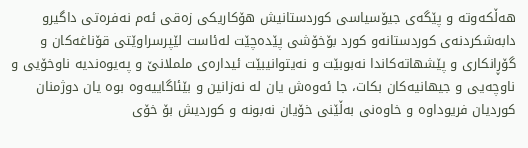هه‌ڵكه‌وته‌ و پێگه‌ی‌ جیۆسیاسی‌ كوردستانیش هۆكاریكی‌ زه‌قی‌ ئه‌م نه‌فره‌تی‌ داگیرو دابه‌شكردنه‌ی‌ كوردستانه‌و كورد بۆخۆشی‌ پێده‌چێت له‌ئاست لێپرسراوێتی‌ قۆناغه‌كان و گۆڕانكاری‌ و پێشهاته‌كاندا نه‌بوبێت و نه‌یتوانیبێت ئیداره‌ی‌ ململانێ و په‌یوه‌ندیه‌ ناوخۆیی‌ و ناوچه‌یی‌ و جیهانیه‌كان بكات، جا ئه‌وه‌ش یان له‌ نه‌زانین و بێئاگاییه‌وه‌ بوه‌ یان دوژمنان كوردیان فریوداوه‌ و خاوه‌نی‌ به‌ڵێنی‌ خۆیان نه‌بونه‌ و كوردیش بۆ خۆی‌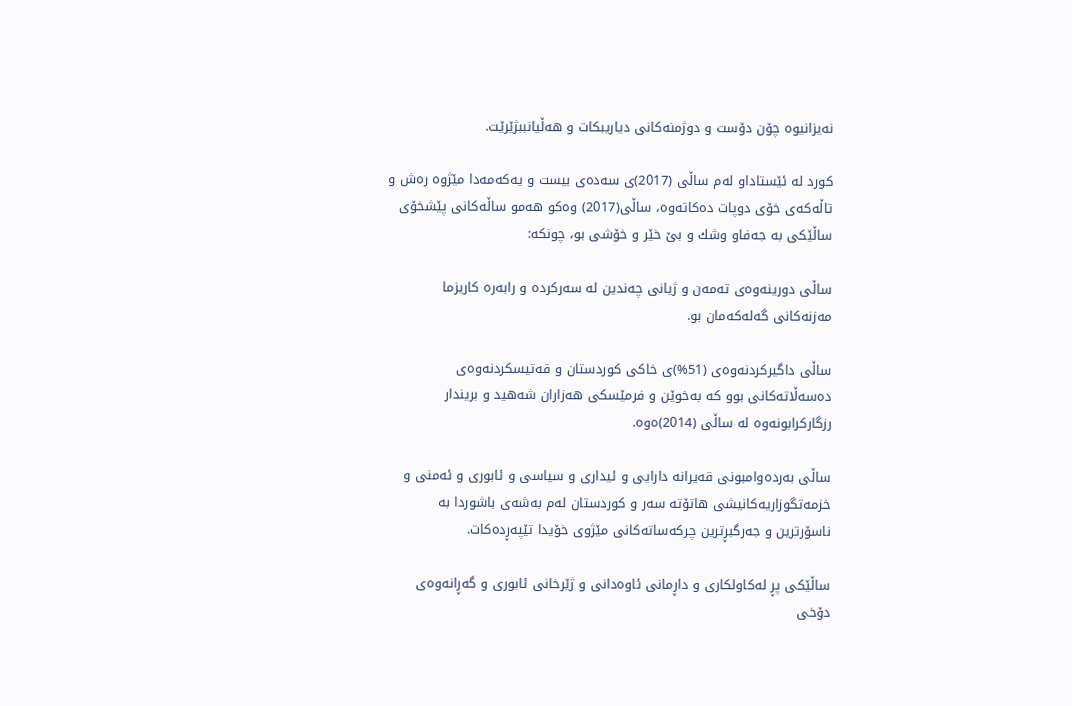نه‌یزانیوه‌ چۆن دۆست و دوژمنه‌كانی‌ دیاریبكات و هه‌ڵیانببژێرێت.

كورد له‌ ئێستاداو له‌م ساڵی‌ (2017)ی سه‌ده‌ی‌ بیست و یه‌كه‌مه‌دا مێژوه‌ ره‌ش و تاڵه‌كه‌ی‌ خۆی‌ دوپات ده‌كاته‌وه‌، ساڵی(2017) وه‌كو هه‌مو ساڵه‌كانی‌ پێشخۆی‌ ساڵێكی‌ به‌ جه‌فاو وشك و بێ خێر و خۆشی‌ بو، چونكه‌:

ساڵی‌ دورینه‌وه‌ی‌ ته‌مه‌ن و ژیانی‌ چه‌ندین له‌ سه‌ركرده‌ و رابه‌ره‌ كاریزما مه‌زنه‌كانی‌ گه‌له‌كه‌مان بو.

ساڵی‌ داگیركردنه‌وه‌ی‌ (51%)ی خاكی‌ كوردستان و قه‌تیسكردنه‌وه‌ی‌ ده‌سه‌ڵاته‌كانی‌ بوو كه‌ به‌خوێن و فرمێسكی‌ هه‌زاران شه‌هید و بریندار رزگاركرابونه‌وه‌ له‌ ساڵی‌ (2014)ەوە.

ساڵی‌ به‌رده‌وامبونی‌ قه‌یرانه‌ دارایی‌ و ئیداری‌ و سیاسی‌ و ئابوری‌ و ئه‌منی‌ و خزمه‌تگوزاریه‌كانیشی‌ هاتۆته‌ سه‌ر و كوردستان له‌م به‌شه‌ی‌ باشوردا به‌ ناسۆرترین و جه‌رگبڕترین چركه‌ساته‌كانی‌ مێژوی‌ خۆیدا تێپه‌ڕده‌كات.

ساڵێكی‌ پڕ له‌كاولكاری‌ و داڕمانی‌ ئاوه‌دانی‌ و ژێرخانی‌ ئابوری‌ و گه‌ڕانه‌وه‌ی‌ دۆخی‌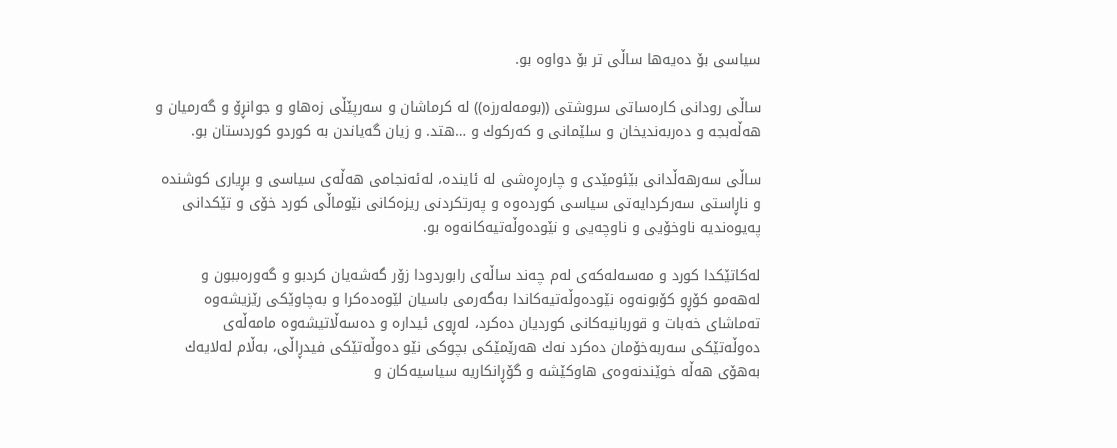سیاسی‌ بۆ ده‌یه‌ها ساڵی‌ تر بۆ دواوه‌ بو.

ساڵی‌ رودانی‌ كاره‌ساتی‌ سروشتی‌ ((بومه‌له‌رزه‌)) له‌ كرماشان و سه‌رپێڵی‌ زه‌هاو و جوانڕۆ و گه‌رمیان و هه‌ڵه‌بجه‌ و ده‌ربه‌ندیخان و سلێمانی‌ و كه‌ركوك و …هتد. و زیان گه‌یاندن به‌ كوردو كوردستان بو.

ساڵی‌ سه‌رهه‌ڵدانی‌ بێئومێدی‌ و چاره‌ڕه‌شی‌ له‌ ئاینده‌، له‌ئه‌نجامی‌ هه‌ڵه‌ی‌ سیاسی‌ و بڕیاری‌ كوشنده‌ و ناڕاستی‌ سه‌ركردایه‌تی‌ سیاسی‌ كورده‌وه‌ و په‌رتكردنی‌ ریزه‌كانی‌ نێوماڵی‌ كورد خۆی‌ و تێكدانی‌ په‌یوه‌ندیه‌ ناوخۆیی‌ و ناوچه‌یی‌ و نێوده‌وڵه‌تیه‌كانه‌وه‌ بو.

له‌كاتێكدا كورد و مه‌سه‌له‌كه‌ی‌ له‌م چه‌ند ساڵه‌ی‌ رابوردودا زۆر گه‌شه‌یان كردبو و گه‌وره‌ببون و له‌هه‌مو كۆڕو كۆبونه‌وه‌ نێوده‌وڵه‌تیه‌كاندا به‌گه‌رمی‌ باسیان لێوه‌ده‌كرا و به‌چاوێكی‌ رێزیشه‌وه‌ ته‌ماشای‌ خه‌بات و قوربانیه‌كانی‌ كوردیان ده‌كرد، له‌ڕوی‌ ئیداره‌ و ده‌سه‌ڵاتیشه‌وه‌ مامه‌ڵه‌ی‌ ده‌وڵه‌تێكی‌ سه‌ربه‌خۆمان ده‌كرد نه‌ك هه‌رێمێكی‌ بچوكی‌ نێو ده‌وڵه‌تێكی‌ فیدڕاڵی‌، بەڵام له‌لایه‌ك به‌هۆی‌ هه‌ڵه‌ خوێندنه‌وه‌ی‌ هاوكێشه‌ و گۆڕانكاریه‌ سیاسیه‌كان و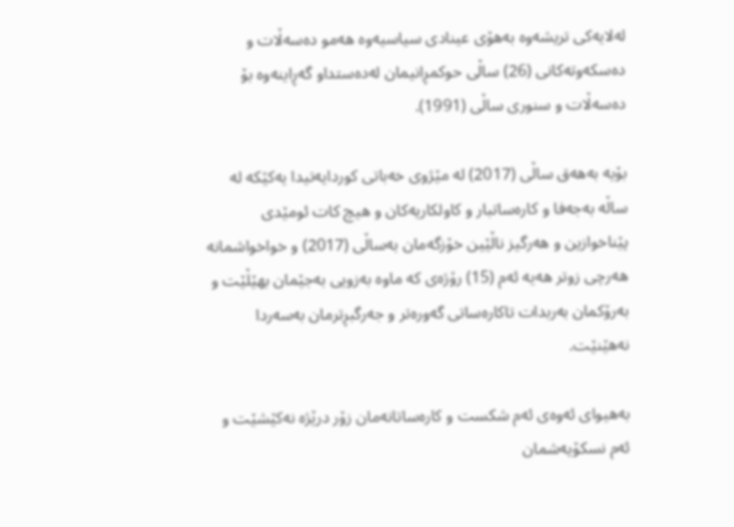له‌لایه‌كی‌ تریشه‌وه‌ به‌هۆی‌ عینادی‌ سیاسیه‌وه‌ هه‌مو ده‌سه‌ڵات و ده‌سكه‌وته‌كانی‌ (26) ساڵی‌ حوكمڕانیمان له‌ده‌ستداو گه‌ڕاینه‌وه‌ بۆ ده‌سه‌ڵات و سنوری‌ ساڵی‌ (1991).

بۆیه‌ به‌هه‌ق ساڵی‌ (2017) له‌ مێژوی‌ خه‌باتی‌ كوردایه‌تیدا یه‌كێكه‌ له‌ ساڵه‌ به‌جه‌فا و كاره‌ساتبار و كاولكاریه‌كان و هیچ كات ئومێدی‌ پێناخوازین و هه‌رگیز ناڵێین خۆزگه‌مان به‌ساڵی‌ (2017) و خواخواشمانه‌ هه‌رچی‌ زوتر هه‌یه‌ ئه‌م (15) رۆژه‌ی‌ كه‌ ماوه‌ به‌زویی‌ به‌جێمان بهێڵێت و به‌رۆكمان به‌ربدات تاكاره‌ساتی‌ گه‌وره‌تر و جه‌رگبڕترمان به‌سه‌ردا نه‌هێنێت.

به‌هیوای‌ ئه‌وه‌ی‌ ئه‌م شكست و كاره‌ساتانه‌مان زۆر درێژه‌ نه‌كێشێت و ئه‌م نسكۆیه‌شمان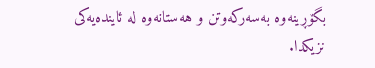بگۆڕینه‌وه‌ به‌سه‌ركه‌وتن و هه‌ستانه‌وه‌ له‌ ئاینده‌یه‌كی‌ نزیكدا.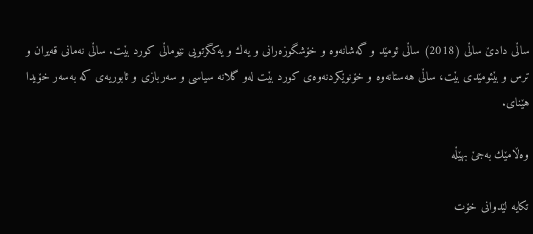ساڵی‌ دادێ‌ ساڵی‌ (2018) ساڵی‌ ئومێد و گه‌شانه‌وه‌ و خۆشگوزه‌رانی‌ و یه‌ك و یه‌كگرتویی‌ نێوماڵی‌ كورد بێت. ساڵی‌ نه‌مانی‌ قه‌یران و ترس و بێئومێدی‌ بێت، ساڵی‌ هه‌ستانه‌وه‌ و خۆنوێكردنه‌وه‌ی‌ كورد بێت له‌و گلانه‌ سیاسی‌ و سه‌ربازی‌ و ئابوریه‌ی‌ كه ‌به‌سه‌ر خۆیدا هێنای‌.

وەڵامێك بەجێ بهێڵە

تکایە لێدوانی خۆت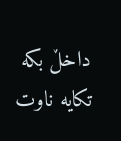داخڵ بکە
تکایە ناوت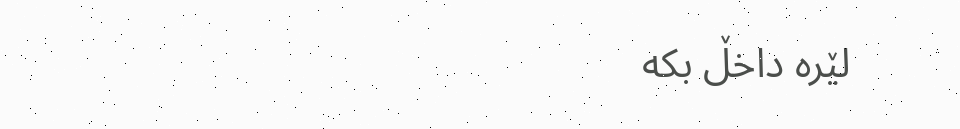لێرە داخڵ بکە